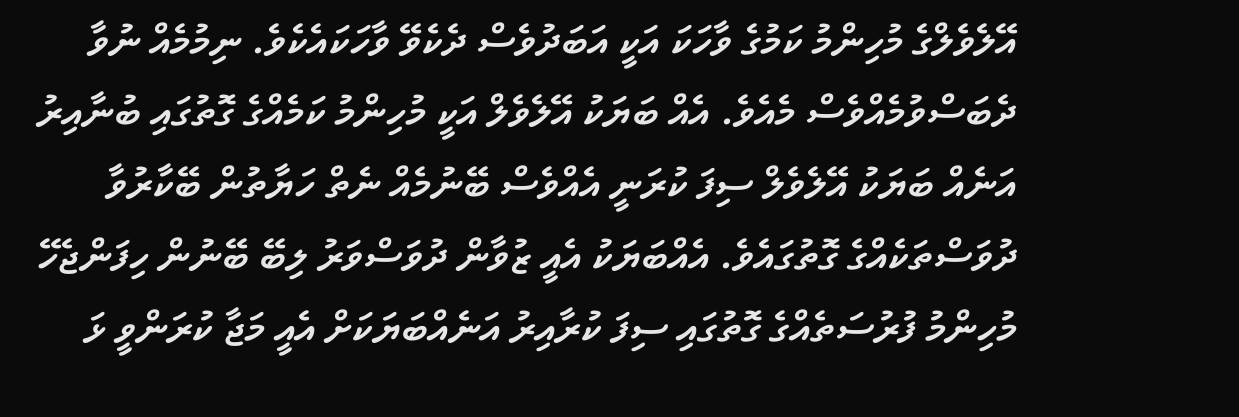އޭލެވެލްގެ މުހިންމު ކަމުގެ ވާހަކަ އަކީ އަބަދުވެސް ދެކެވޭ ވާހަކައެކެވެ. ނިމުމެއް ނުވާ ދެބަސްވުމެއްވެސް މެއެވެ. އެއް ބަޔަކު އޭލެވެލް އަކީ މުހިންމު ކަމެއްގެ ގޮތުގައި ބުނާއިރު އަނެއް ބަޔަކު އޭލެވެލް ސިފަ ކުރަނީ އެއްވެސް ބޭނުމެއް ނެތް ހަޔާތުން ބޭކާރުވާ ދުވަސްތަކެއްގެ ގޮތުގައެވެ. އެއްބަޔަކު އެއީ ޒުވާން ދުވަސްވަރު ލިބޭ ބޭނުން ހިފަންޖެހޭ މުހިންމު ފުރުސަތެއްގެ ގޮތުގައި ސިފަ ކުރާއިރު އަނެއްބަޔަކަށް އެއީ މަޖާ ކުރަންވީ ޅަ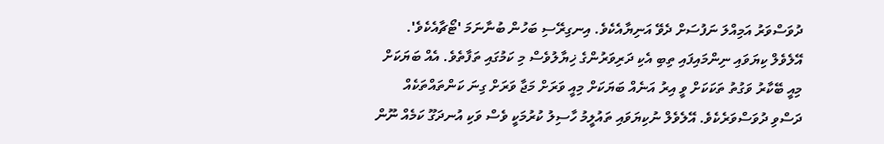ދުވަސްވަރު އަމިއްލަ ނަފުސަށް ދެވޭ އަނިޔާއެކެވެ. އިނގިރޭސި ބަހުން ބުނާނަމަ 'ޓޯޗާއެކެވެ'.
އޭލެވެލް ކިޔަވައި ނިންމައިފައި ތިބި އެކި ދަރިވަރުންގެ ޚިޔާލުވެސް މި ކަމުގައި ތަފާތެވެ. އެއް ބަޔަކަށް މިއީ ބޭކާރު ވަގުތު ތަކަކަށް ވީ އިރު އަނެއް ބަޔަކަށް މިއީ ވަރަށް މަޖާ ވަރަށް ގިނަ ކަންތައްތަކެއް ދަސްވި ދުވަސްވަރެކެވެ. އޭލެވެލް ނުކިޔަވައި ތައުލީމު ހާސިލު ކުރުމަކީ ވެސް ވަކި އުނދަގޫ ކަމެއް ނޫން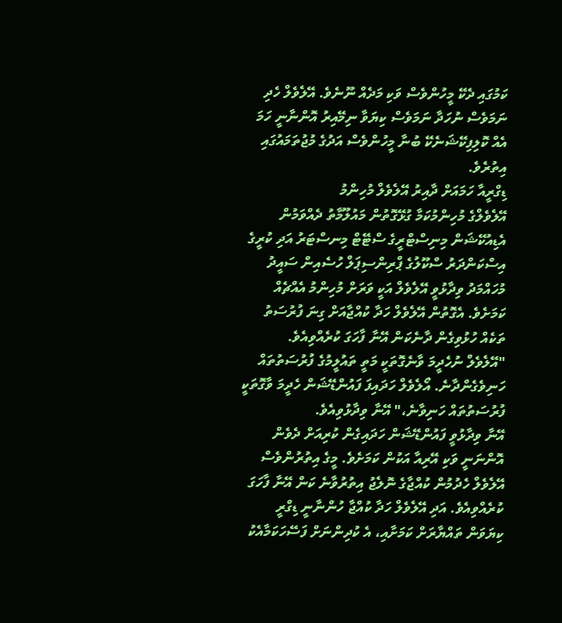ކަމުގައި ދެކޭ މީހުންވެސް ވަކި މަދެއް ނޫނެވެ. އޭލެވެލް ހެދި ނަމަވެސް ނުހަދާ ނަމަވެސް ކިޔަވާ ނިމޭއިރު އޮންނާނީ ހަމަ އެއް ކޮލިފިކޭޝަނެކޭ ބުނާ މީހުންވެސް އަދުގެ މުޖުތަމައުގައި އިތުރެވެ.
ޑިގްރީއާ ހަމައަށް ދާއިރު އޭލެވެލް މުހިންމު
އޭލެވެލްގެ މުހިންމުކަމާ ގުޅޭގޮތުން މައުލޫމާތު ދެއްވަމުން އެޑިއުކޭޝަން މިނިސްޓްރީގެ ސްޓޭޓް މިނސްޓަރު އަދި ކުރީގެ އިސްކަންދަރު ސްކޫލުގެ ޕްރިންސިޕަލް ހުސެއިން ސައީދު މުހައްމަދު ވިދާޅުވީ އޭލެވެލް އަކީ ވަރަށް މުހިންމު އެއްޗެއް ކަމަށެވެ. އެގޮތުން އޭލެވެލް ހަދާ ކުއްޖާއަށް ގިނަ ފުރުސަތު ތަކެއް ހުޅުވިގެން ދާނެކަން އޭނާ ފާހަގަ ކުރެއްވިއެވެ.
"އޭލެވެލް ނުހެދީމަ ވާނެގޮތަކީ މަތީ ތައުލީމުގެ ފުރުސަތުތައް ހަނިވެގެންދާނެ. އޯލެވެލް ހަދައިފަ ފައުންޑޭޝަން ހެދީމަ ވާގޮތަކީ ފުރުސަތުތައް ހަނިވާނެ،" އޭނާ ވިދާޅުވިއެވެ.
އޭނާ ވިދާޅުވީ ފައުންޑޭޝަން ހަދައިގެން ކުރިއަށް ދެވެން އޮންނަނީ ވަކި އޭރިއާ އަކުން ކަމަށެވެ. މީގެ އިތުރުންވެސް އޭލެވެލް ހެދުމުން ކުއްޖާގެ ނޮލެޖު އިތުރުވާނެ ކަން އޭނާ ފާހަގަ ކުރެއްވިއެވެ. އަދި އޭލެވެލް ހަދާ ކުއްޖާ ހުންނާނީ ޑިގްރީ ކިޔަވަން ތައްޔާރަށް ކަމަށާއި، އެ ކުދިންނަށް ފަސޭހަކަމާއެކު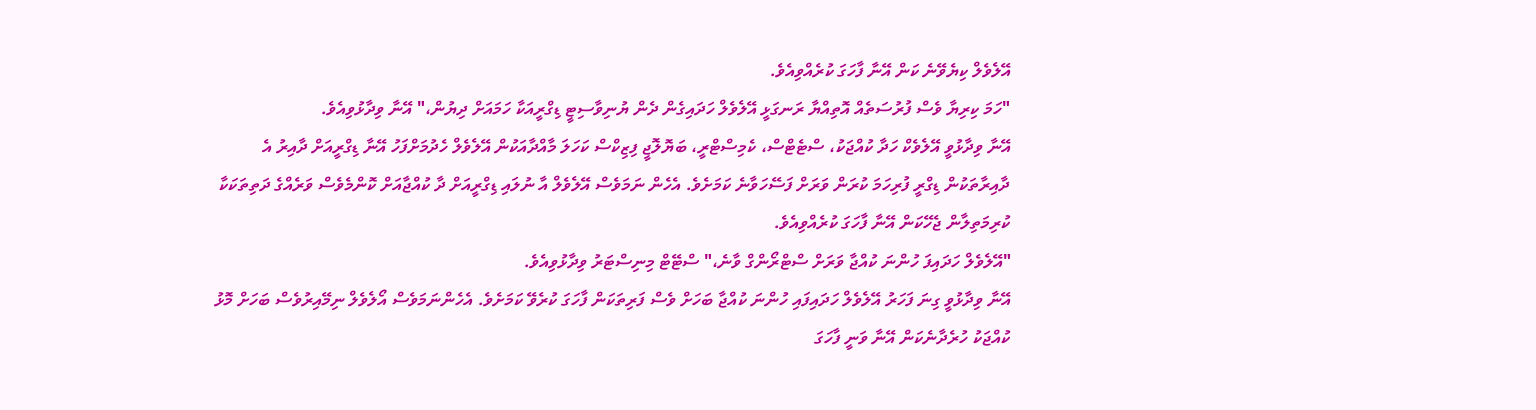އޭލެވެލް ކިޔެވޭނެ ކަން އޭނާ ފާހަގަ ކުރެއްވިއެވެ.
"ހަމަ ކިރިޔާ ވެސް ފުރުސަތެއް އޮތިއްޔާ ރަނގަޅީ އޭލެވެލް ހަދައިގެން ދެން ޔުނިވާސިޓީ ޑިގްރީއަކާ ހަމައަށް ދިޔުން،" އޭނާ ވިދާޅުވިއެވެ.
އޭނާ ވިދާޅުވީ އޭލެވެކް ހަދާ ކުއްޖަކު، ސްޓެޓްސް، ކެމިސްޓްރީ، ބަޔޮލޮޖީ ފިޒިކްސް ކަހަލަ މާއްދާއަކުން އޭލެވެލް ހެދުމަށްފަހު އޭނާ ޑިގްރީއަށް ދާއިރު އެ ދާއިރާތަކުން ޑިގްރީ ފުރިހަމަ ކުރަން ވަރަށް ފަސޭހަވާނެ ކަމަށެވެ. އެހެން ނަމަވެސް އޭލެވެލް އާ ނުލައި ޑިގްރީއަށް ދާ ކުއްޖާއަށް ކޮންމެވެސް ވަރެއްގެ ދަތިތަކަކާ ކުރިމަތިލާން ޖެހޭކަން އޭނާ ފާހަގަ ކުރެއްވިއެވެ.
"އޭލެވެލް ހަދައިފަ ހުންނަ ކުއްޖާ ވަރަށް ސްޓްރޯންގް ވާނެ،" ސްޓޭޓް މިނިސްޓަރު ވިދާޅުވިއެވެ.
އޭނާ ވިދާޅުވީ ގިނަ ފަހަރު އޭލެވެލް ހަދައިފައި ހުންނަ ކުއްޖާ ބަހަށް ވެސް ފަރިތަކަން ފާހަގަ ކުރެވޭ ކަމަށެވެ. އެހެންނަމަވެސް އޯލެވެލް ނިމޭއިރުވެސް ބަހަށް މޮޅު ކުއްޖަކު ހުރެދާނެކަން އޭނާ ވަނީ ފާހަގަ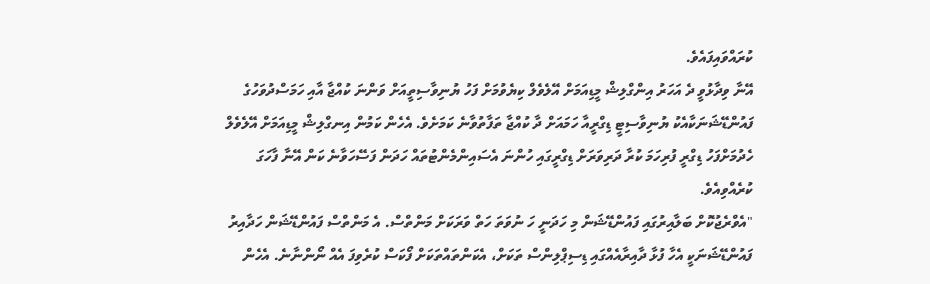ކުރައްވައިފައެވެ.
އޭނާ ވިދާޅުވީ ދެ އަހަރު އިންގްލިޝް މީޑިއަމަށް އޭލެވެލް ކިޔެވުމަށް ފަހު ޔުނިވާސިތީއަށް ވަންނަ ކުއްޖާ އާއި ހަމަސްދުވަހުގެ ފައުންޑޭޝަނަކާއެކު ޔުނިވާސިޓީ ޑިގްރީއާ ހަމައަށް ދާ ކުއްޖާ ތަފާތުވާނެ ކަމަށެވެ. އެހެން ކަމުން އިނގްލިޝް މީޑިއަމަށް އޭލެވެލް ހެދުމަށްފަހު ޑިގްރީ ފުރިހަމަ ކުރާ ދަރިވަރަށް ޑިގްރީގައި ހުންނަ އެސައިންމެންޓުތައް ހަދަން ފަސޭހަވާނެ ކަން އޭނާ ފާހަގަ ކުރެއްވިއެވެ.
"އެވްރެޖުކޮށް ބަލާއިރުގައި ފައުންޑޭޝަން މި ހަދަނީ ހަ ނުވަތަ ހަތް ވަރަކަށް މަންތްސް. އެ މަންތްސް ފައުންޑޭޝަން ހަދާއިރު ފައުންޑޭޝަނަކީ އެހާ ފުޅާ ދާއިރާއެއްގައި ޑިސިޕްލިންސް ތަކަށް، އެކަންތައްތަކަށް ފޯކަސް ކުރެވިފަ އެއް ނޯންނާނެ. އެހެން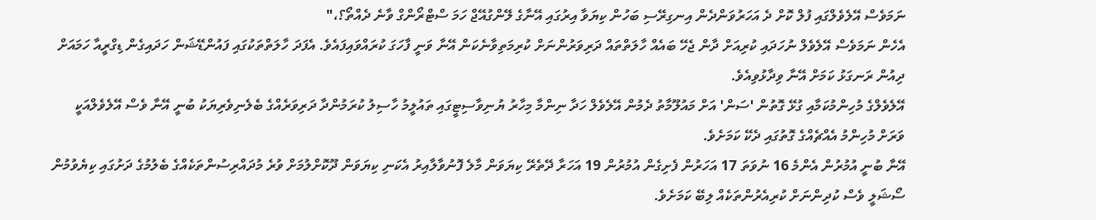ނަމަވެސް އޭލެވެލްގައި ފުލް ކޮށް ދެ އަހަރުވަންދެން އިނގިރޭސި ބަހުން ކިޔަވާ އިރުގައި އޭނާގެ ލޭންގުއޭޖް ހަމަ ސްޓްރޯންގް ވާނެ ދެއްތޯ؟،"
އެހެން ނަމަވެސް އޭލެވެލް ނުހަދައި ކުރިއަށް ދާން ޖެހޭ ބައެއް ހާލަތްތައް ދަރިވަރުންނަށް ކުރިމަތިވާނެކަން އޭނާ ވަނީ ފާހަގަ ކުރައްވައިފައެވެ. އެފަދަ ހާލަތްތަކުގައި ފައުންޑޭޝަން ހަދައިގެން ޑިގްރީއާ ހަމައަށް ދިއުން ރަނގަޅު ކަމަށް އޭނާ ވިދާޅުވިއެވެ.
އޭލެވެލްގެ މުހިންމުކަމާއި ގުޅޭ ގޮތުން 'ސަން' އަށް މައުލޫމާތު ދެމުން އޭލެވެލް ހަދާ ނިންމާ މިހާރު ޔުނިވާސިޓީގައި ތައުލީމު ހާސިލު ކުރަމުންދާ ދަރިވަރެއްގެ ބެލެނިވެރިޔަކު ބުނީ އޭނާ ވެސް އޭލެވެލްއަކީ ވަރަށް މުހިންމު އެއްޗެއްގެ ގޮތުގައި ދެކޭ ކަމަށެވެ.
އޭނާ ބުނީ އުމުރުން އެންމެ 16 ނުވަތަ 17 އަހަރުން ފެށިގެން އުމުރުން 19 އަހަރާ ދޭތެރޭ ކިޔަވަން މާލެ ފޮނުވާލާއިރު އެކަނި ކިޔަވަން ދޫކޮށްލުމަށް ވުރެ މުދައްރިސުންތަކެއްގެ ބެލުމުގެ ދަށުގައި ކިޔެވުމުން ސޯޝަލީ ވެސް ކުދިންނަށް ކުރިއެރުންތަކެއް ލިބޭ ކަމަށެވެ.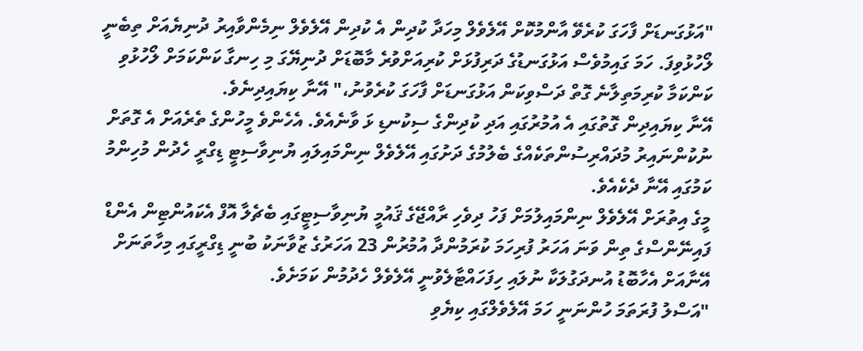"އަޅުގަނޑަށް ފާހަގަ ކުރެވޭ އާންމުކޮށް އޭލެވެލް މިހަދާ ކުދިން އެ ކުދިން އޭލެވެލް ނިމެންވާއިރު ދުނިޔެއަށް ތިބެނީ ލޯހުޅުވިފަ. ހަމަ ގައިމުވެސް އަޅުގަނޑުގެ ދަރިފުޅަށް ކުރިއަށްވުރެ މާބޮޑަށް ދުނިޔޭގަ މި ހިނގާ ކަންކަމަށް ލޯހުޅުވި ކަންކަމާ ކުރިމަތިލާނެ ގޮތް ދަސްވިކަން އަޅުގަނޑަށް ފާހަގަ ކުރެވުނު،" އޭނާ ކިޔައިދިނެވެ.
އޭނާ ކިޔައިދިން ގޮތުގައި އެ އުމުރުގައި އަދި ކުދިންގެ ސިކުނޑި ޅަ ވާނެއެވެ. އެހެންވެ މީހުންގެ ތެރެއަށް އެ ގޮތަށް ނުކުންނައިރު މުދައްރިސުންތަކެއްގެ ބެލުމުގެ ދަށުގައި އޭލެވެލް ނިންމައިލައި ޔުނިވާސިޓީ ޑިގްރީ ހެދުން މުހިންމު ކަމުގައި އޭނާ ދެކެއެވެ.
މީގެ އިތުރަށް އޭލެވެލް ނިންމައިލުމަށް ފަހު ދިވެހި ރާއްޖޭގެ ޤައުމީ ޔުނިވާސިޓީގައި ބެޗެލާ އޮފް އެކައުންޓިން އެންޑް ފައިނޭންސްގެ ތިން ވަނަ އަހަރު ފުރިހަމަ ކުރަމުންދާ އުމުރުން 23 އަހަރުގެ ޒުވާނަކު ބުނީ ޑިގްރީގައި މިހާތަނަށް އޭނާއަށް އެހާބޮޑު އުނދަގުލަކާ ނުލައި ހިފަހައްޓާލެވުނީ އޭލެވެލް ހެދުމުން ކަމަށެވެ.
"އަސްލު ފުރަތަމަ ހުންނަނީ ހަމަ އޭލެވެލްގައި ކިޔެވި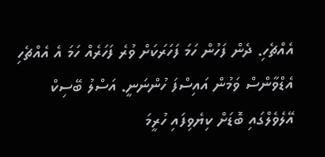އެއްޗެހި. ދެން ފަހުން ހަމަ ފަހަރަކަށް ވުރެ ފަހަރެއް ހަމަ އެ އެއްޗެހި އެޑްވާންސް ވަމުން އައިސްފަ ހުންނަނީ. އަސްލު ބޭސިކް އޭލެވެލްގައި ބޮޑަށް ކިޔެވިފައި ހުރީމަ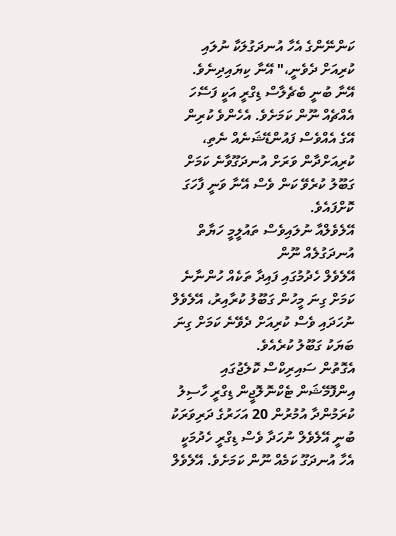ކަންނޭންގެ އެހާ އުނދަގުލަކާ ނުލައި ކުރިއަށް ދެވެނީ،" އޭނާ ކިޔައިދިނެވެ.
އޭނާ ބުނީ ބެޗެލާސް ޑިގްރީ އަކީ ފަސޭހަ އެއްޗެއް ނޫން ކަމަށެވެ. އެހެންވެ ކުރިން އޭގެ އެއްވެސް ފައުންޑޭޝަނެއް ނެތި، ކުރިއަށްދާން ވަރަށް އުނދަގޫވާނެ ކަމަށް ގަބޫލު ކުރެވޭ ކަން ވެސް އޭނާ ވަނީ ފާހަގަ ކޮށްފައެވެ.
އޭލެވެލްއާ ނުލައިވެސް ތައުލީމީ ހަޔާތް އުނދަގުލެއް ނޫން
އޭލެވެލް ހެދުމުގައި ފައިދާ ތަކެއް ހުންނާނެ ކަމަށް ގިނަ މީހުން ގަބޫލު ކުރާއިރު، އޭލެވެލް ނުހަދައި ވެސް ކުރިއަށް ދެވޭނެ ކަމަށް ގިނަ ބަޔަކު ގަބޫލު ކުރެއެވެ.
އެގޮތުން ސައިރިކްސް ކޮލެޖުގައި އިންފޮމޭޝަން ޓެކްނޮލޮޖީން ޑިގްރީ ހާސިލު ކުރަމުންދާ އުމުރުން 20 އަހަރުގެ ދަރިވަރަކު ބުނީ އޭލެވެލް ނުހަދާ ވެސް ޑިގްރީ ހެދުމަކީ އެހާ އުނދަގޫ ކަމެއް ނޫން ކަމަށެވެ. އޭލެވެލް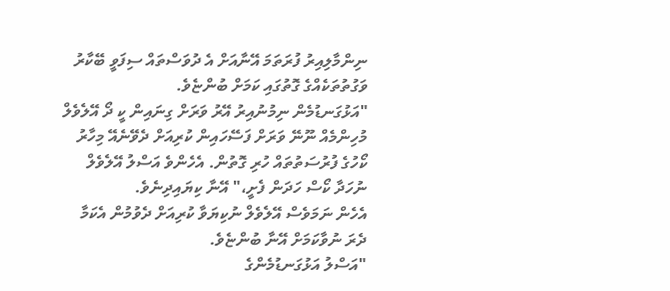ނިންމާލިއިރު ފުރަތަމަ އޭނާއަށް އެ ދުވަސްތައް ސިފަވީ ބޭކާރު ވަގުތުތަކެއްގެ ގޮތުގައި ކަމަށް ބުންޏެވެ.
"އަޅުގަނޑުމެން ނިމުނުއިރު އޭރު ވަރަށް ގިނައިން ކީ ދޯ އޭލެވެލް މުހިންމެއް ނޫނޭ ވަރަށް ފަސޭހައިން ކުރިއަށް ދެވޭނެއޭ މިހާރު ކޯހުގެ ފުރުސަތުތައް ހުރި ގޮތުން. އެހެންވެ އަސްލު އޭލެވެލް ނުހަދާ ކޯސް ހަދަން ފެށީ،" އޭނާ ކިޔައިދިނެވެ.
އެހެން ނަމަވެސް އޭލެވެލް ނުކިޔަވާ ކުރިއަށް ދެވުމުން އެކަމާ ދެރަ ނުވާކަމަށް އޭނާ ބުންޏެވެ.
"އަސްލު އަޅުގަނޑުމެންގެ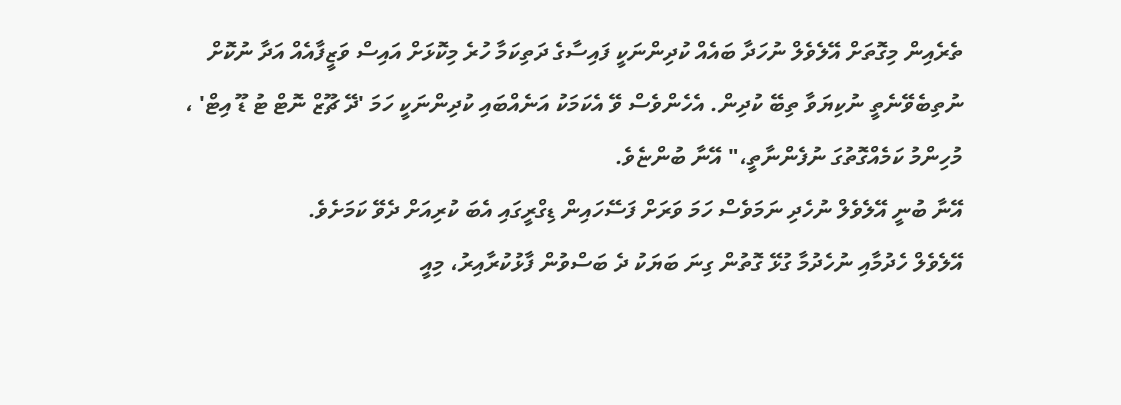ތެރެއިން މިގޮތަށް އޭލެވެލް ނުހަދާ ބައެއް ކުދިންނަކީ ފައިސާގެ ދަތިކަމާ ހުރެ މިކޮޅަށް އައިސް ވަޒީފާއެއް އަދާ ނުކޮށް ނުތިބެވޭނެތީ ނުކިޔަވާ ތިބޭ ކުދިން. އެހެންވެސް ވޭ އެކަމަކު އަނެއްބައި ކުދިންނަކީ ހަމަ 'ދޭ ޗޫޒް ނޮޓް ޓު ޑޫ އިޓް' ، މުހިންމު ކަމެއްގޮތުގަ ނުފެންނާތީ،" އޭނާ ބުންޏެވެ.
އޭނާ ބުނީ އޭލެވެލް ނުހެދި ނަމަވެސް ހަމަ ވަރަށް ފަސޭހައިން ޑިގްރީގައި އެބަ ކުރިއަށް ދެވޭ ކަމަށެވެ.
އޭލެވެލް ހެދުމާއި ނުހެދުމާ ގުޅޭ ގޮތުން ގިނަ ބަޔަކު ދެ ބަސްވުން ފާޅުކުރާއިރު، މިއީ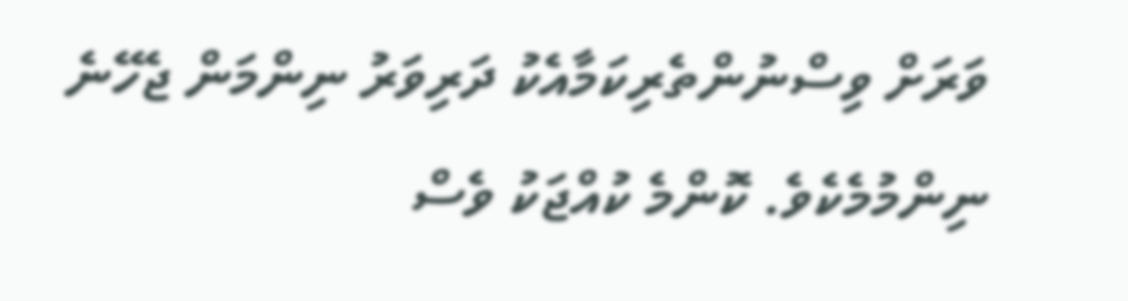ވަރަށް ވިސްނުންތެރިކަމާއެކު ދަރިވަރު ނިންމަން ޖެހޭނެ ނިންމުމެކެވެ. ކޮންމެ ކުއްޖަކު ވެސް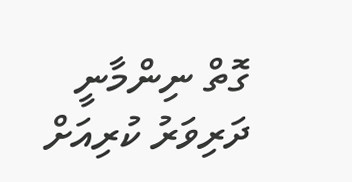ގޮތް ނިންމާނީ ދަރިވަރު ކުރިއަށް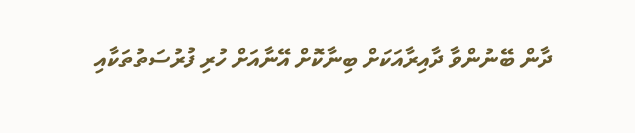ދާން ބޭނުންވާ ދާއިރާއަކަށް ބިނާކޮށް އޭނާއަށް ހުރި ފުރުސަތުތަކާއި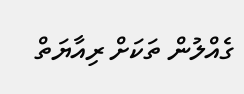ގެއްލުން ތަކަށް ރިއާޔަތް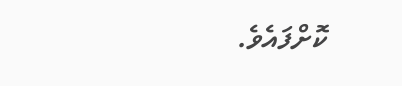ކޮށްފައެވެ.